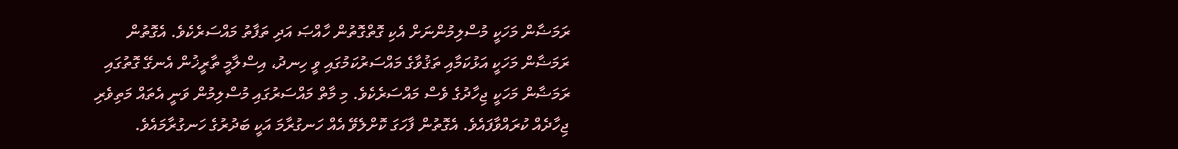ރަމަޟާން މަހަކީ މުސްލިމުންނަށް އެކި ގޮތްގޮތުން ހާއްޞަ އަދި ތަފާތު މައްސަރެކެވެ. އެގޮތުން ރަމަޟާން މަހަކީ އަޅުކަމާއި ތަޤުވާގެ މައްސަރުކަމުގައި ވީ ހިނދު، އިސްލާމީ ތާރީޚުން އެނގޭ ގޮތުގައި ރަމަޟާން މަހަކީ ޖިހާދުގެ ވެސް މައްސަރެކެވެ. މި މާތް މައްސަރުގައި މުސްލިމުން ވަނީ އެތައް މަތިވެރި ޖިހާދެއް ކުރައްވާފައެވެ. އެގޮތުން ފާހަގަ ކޮށްލެވޭ އެއް ހަނގުރާމަ އަކީ ބަދުރުގެ ހަނގުރާމައެވެ.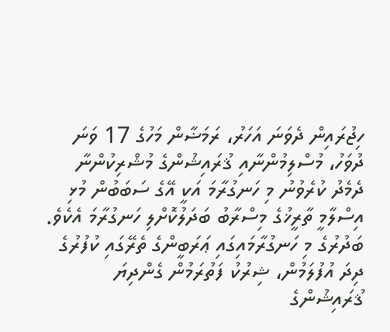ހިޖުރައިން ދެވަނަ އަހަރު، ރަމަޟާން މަހުގެ 17 ވަނަ ދުވަހު، މުސްލިމުންނާއި ޤުރައިޝުންގެ މުޝްރިކުންނާ ދެމެދު ކުރެވުނު މި ހަނގުރާމަ އަކީ އޭގެ ސަބަބުން މުޅި އިސްލާމީ ތާރީޚުގެ މިސްރާބު ބަދަލުކޮށްލި ހަނގުރާމަ އެކެވެ.
ބަދުރުގެ މި ހަނގުރާމައިގައި ޢަރަބީންގެ ތެރޭގައި ކުފުރުގެ ދިދަ އުފުލަމުން، ޝިރުކު ފަތުރަމުން ގެންދިޔަ ޤުރައިޝުންގެ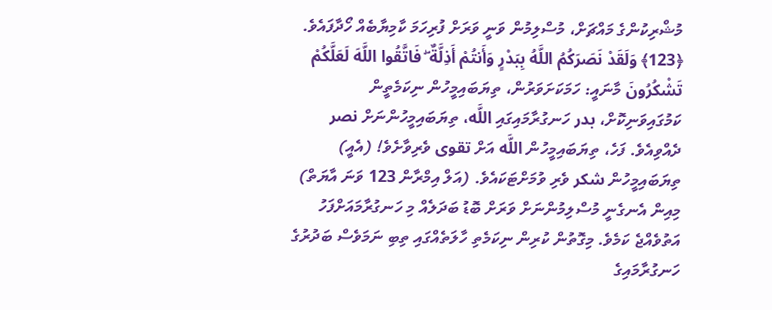މުޝްރިކުންގެ މައްޗަށް، މުސްލިމުން ވަނީ ވަރަށް ފުރިހަމަ ކާމިޔާބެއް ހޯދާފައެވެ. ﴿123﴾ وَلَقَدْ نَصَرَكُمُ اللَّهُ بِبَدْرٍ وَأَنتُمْ أَذِلَّةٌ ۖ فَاتَّقُوا اللَّهَ لَعَلَّكُمْ تَشْكُرُونَ މާނައީ: ހަމަކަށަވަރުން، ތިޔަބައިމީހުން ނިކަމެތީން ކަމުގައިވަނިކޮށް، بدر ހަނގުރާމައިގައި اللَّه، ތިޔަބައިމީހުންނަށް نصر ދެއްވިއެވެ. ފަހެ، ތިޔަބައިމީހުން اللَّه އަށް تقوى ވެރިވާށެވެ! (އެއީ) ތިޔަބައިމީހުން شكر ވެރި ވުމަށްޓަކައެވެ. (އަލް އިމްރާން 123 ވަނަ އާޔަތް) މިއިން އެނގެނީ މުސްލިމުންނަށް ވަރަށް ބޮޑު ބަދަލެއް މި ހަނގުރާމައަށްފަހު އަތުވެއްޖެ ކަމެވެ. މިގޮތުން ކުރިން ނިކަމެތި ހާލަތެއްގައި ތިބި ނަމަވެސް ބަދުރުގެ ހަނގުރާމައިގެ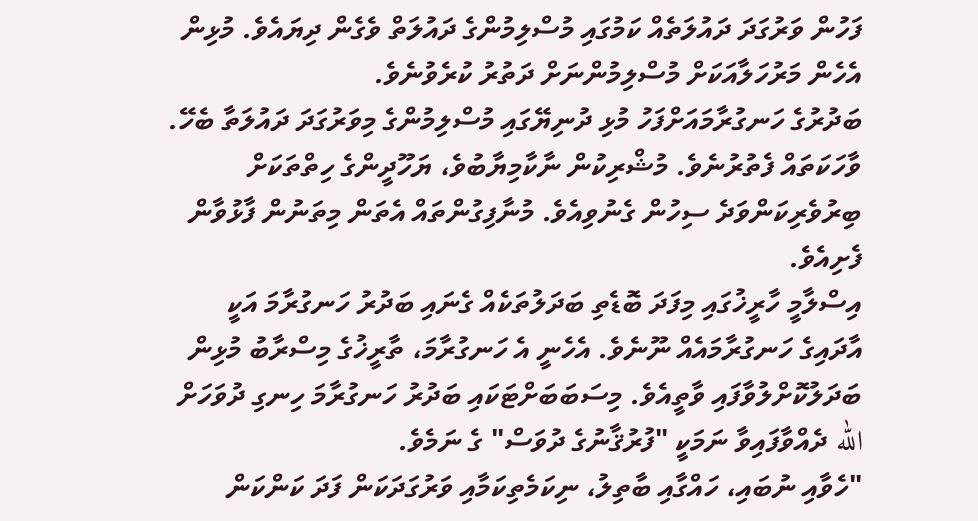ފަހުން ވަރުގަދަ ދައުލަތެއް ކަމުގައި މުސްލިމުންގެ ދައުލަތް ވެގެން ދިޔައެވެ. މުޅިން އެހެން މަރުހަލާއަކަށް މުސްލިމުންނަށް ދަތުރު ކުރެވުނެވެ.
ބަދުރުގެ ހަނގުރާމައަށްފަހު މުޅި ދުނިޔޭގައި މުސްލިމުންގެ މިވަރުގަދަ ދައުލަތާ ބެހޭ. ވާހަކަތައް ފެތުރުނެވެ. މުޝްރިކުން ނާކާމިޔާބުވެ، ޔަހޫދީންގެ ހިތްތަކަށް ބިރުވެރިކަންވަދެ ސިހުން ގެނުވިއެވެ. މުނާފިގުންތައް އެތަން މިތަނުން ފާޅުވާން ފެށިއެވެ.
އިސްލާމީ ހާރީޚުގައި މިފަދަ ބޮޑެތި ބަދަލުތަކެއް ގެނައި ބަދުރު ހަނގުރާމަ އަކީ އާދައިގެ ހަނގުރާމައެއް ނޫނެވެ. އެހެނީ އެ ހަނގުރާމަ، ތާރީޚުގެ މިސްރާބު މުޅިން ބަދަލުކޮށްލުވާފައި ވާތީއެވެ. މިސަބަބަށްޓަކައި ބަދުރު ހަނގުރާމަ ހިނގި ދުވަހަށް الله ދެއްވާފައިވާ ނަމަކީ "ފުރުޤާނުގެ ދުވަސް" ގެ ނަމެވެ.
"ހެވާއި ނުބައި، ހައްގާއި ބާތިލު، ނިކަމެތިކަމާއި ވަރުގަދަކަން ފަދަ ކަންކަން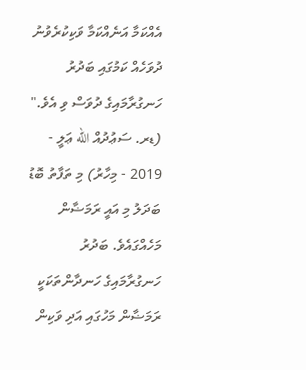އެއްކަމާ އަނެއްކަމާ ވަކިކުރެވުނު ދުވަހެއް ކަމުގައި ބަދުރު ހަނގުރާމައިގެ ދުވަސް ވި އެވެ." (ޑރ. ސަޢުދުއް الله ޢަލީ - 2019 - މިހާރު) މި ތަފާތު ބޮޑު ބަދަލު މި އައީ ރަމަޟާން މަހެއްގައެވެ. ބަދުރު ހަނގުރާމައިގެ ހަނދާންތަކަކީ ރަމަޟާން މަހުގައި އަދި ވަކިން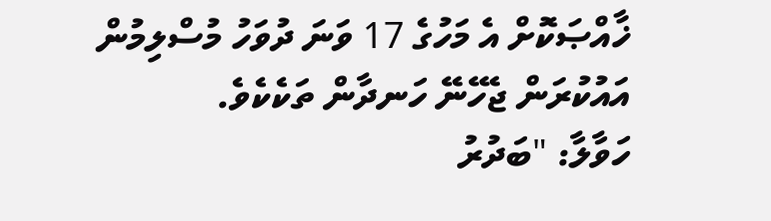ޚާއްޞަކޮށް އެ މަހުގެ 17 ވަނަ ދުވަހު މުސްލިމުން އައުކުރަން ޖެހޭނޭ ހަނދާން ތަކެކެވެ.
ހަވާލާ: "ބަދުރު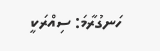ހަނގުރާމަ: ސިއްރަކީ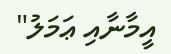އީމާނާއި ޢަމަލު"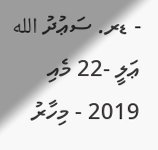- ޑރ. ސަޢުދު الله ޢަލީ -22 މެއި 2019 - މިހާރު